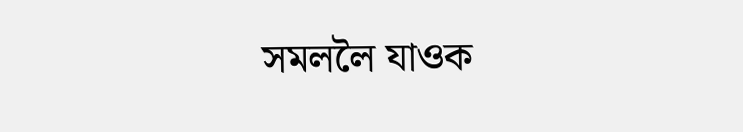সমললৈ যাওক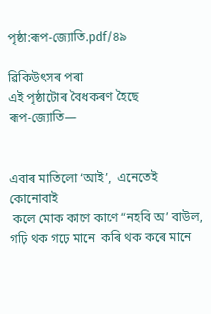পৃষ্ঠা:ৰূপ-জ্যোতি.pdf/৪৯

ৱিকিউৎসৰ পৰা
এই পৃষ্ঠাটোৰ বৈধকৰণ হৈছে
ৰূপ-জ্যোতি—


এবাৰ মাতিলো ‘আই’,  এনেতেই কোনোবাই
 কলে মোক কাণে কাণে “নহবি অ’ বাউল,
গঢ়ি থক গঢ়ে মানে  কৰি থক কৰে মানে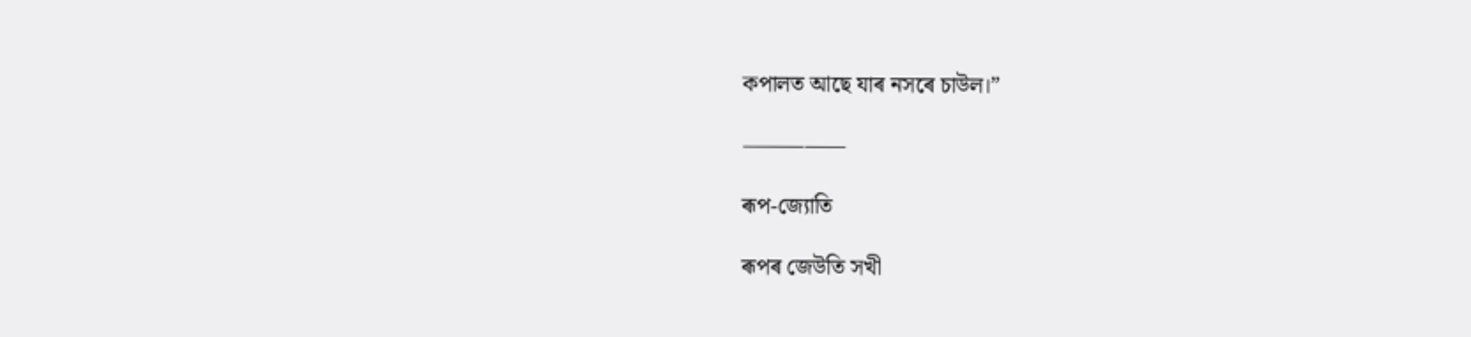কপালত আছে যাৰ নসৰে চাউল।”

⸻⸺

ৰূপ-জ্যোতি

ৰূপৰ জেউতি সখী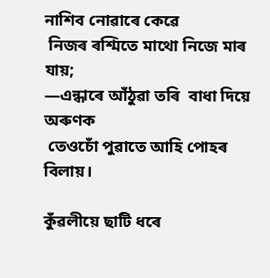নাশিব নোৱাৰে কেৱে
 নিজৰ ৰশ্মিতে মাথো নিজে মাৰ যায়;
—এন্ধাৰে আঁঠুৱা তৰি  বাধা দিয়ে অৰুণক
 তেওচোঁ পুৱাতে আহি পোহৰ বিলায়।

কুঁৱলীয়ে ছাটি ধৰে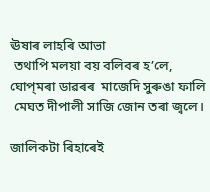ঊষাৰ লাহৰি আভা
 তথাপি মলয়া বয় বলিবৰ হ’লে,
ঘোপ্‌মৰা ডাৱৰৰ  মাজেদি সুৰুঙা ফালি
 মেঘত দীপালী সাজি জোন তৰা জ্বলে।

জালিকটা ৰিহাৰেই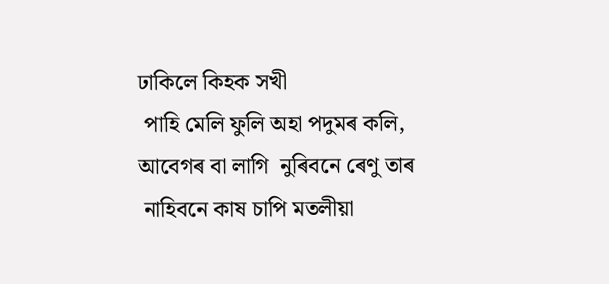ঢাকিলে কিহক সখী
 পাহি মেলি ফুলি অহা পদুমৰ কলি,
আবেগৰ বা লাগি  নুৰিবনে ৰেণু তাৰ
 নাহিবনে কাষ চাপি মতলীয়া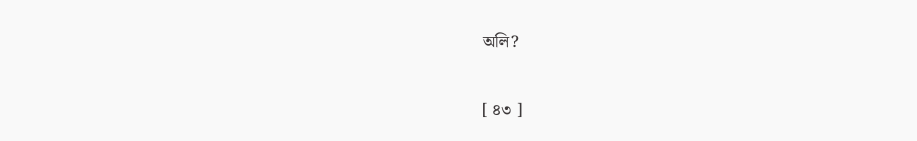অলি?

[ ৪৩ ]